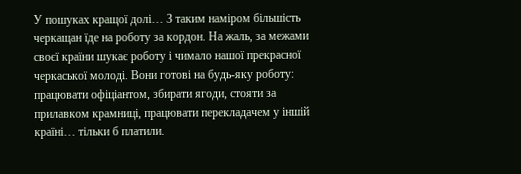У пошуках кращої долі… З таким наміром більшість черкащан їде на роботу за кордон. На жаль, за межами своєї країни шукає роботу і чимало нашої прекрасної черкаської молоді. Вони готові на будь-яку роботу: працювати офіціантом, збирати ягоди, стояти за прилавком крамниці, працювати перекладачем у іншій країні… тільки б платили.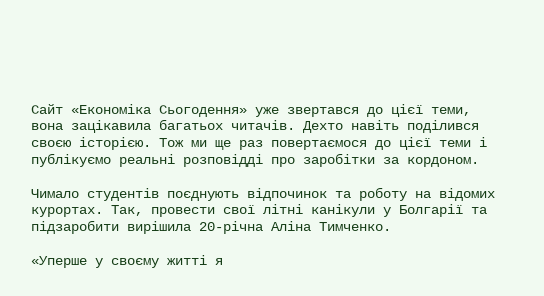Сайт «Економіка Сьогодення» уже звертався до цієї теми, вона зацікавила багатьох читачів. Дехто навіть поділився своєю історією. Тож ми ще раз повертаємося до цієї теми і публікуємо реальні розповідді про заробітки за кордоном.

Чимало студентів поєднують відпочинок та роботу на відомих курортах. Так, провести свої літні канікули у Болгарії та підзаробити вирішила 20-річна Аліна Тимченко.

«Уперше у своєму житті я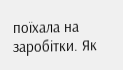поїхала на заробітки. Як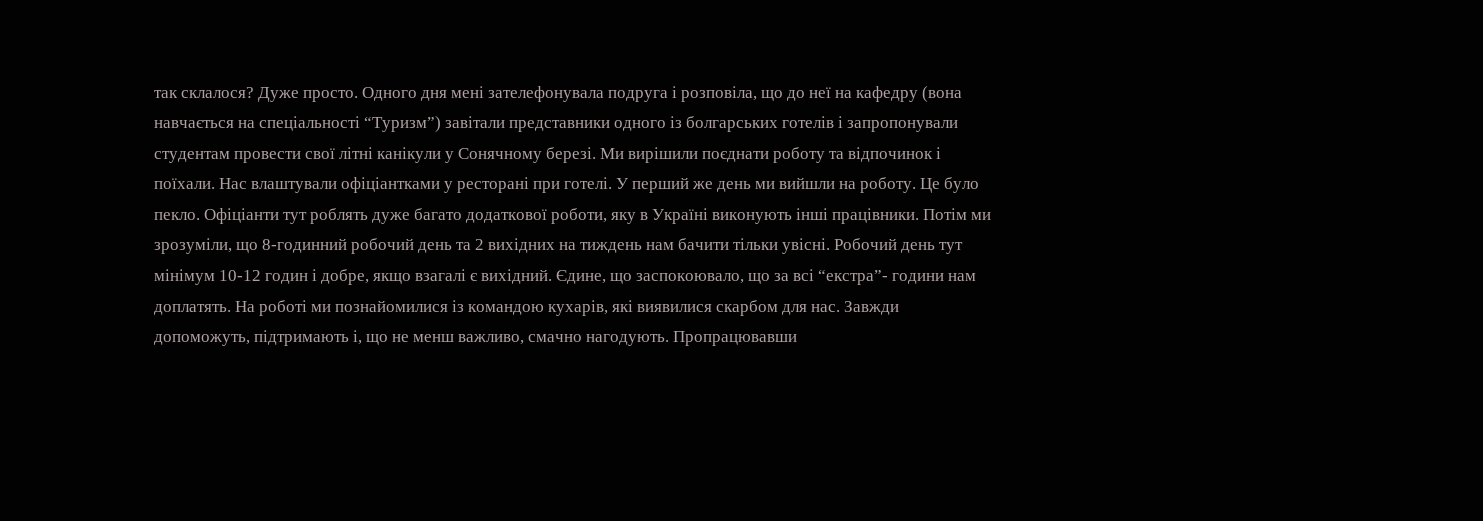так склалося? Дуже просто. Одного дня мені зателефонувала подруга і розповіла, що до неї на кафедру (вона навчається на спеціальності “Туризм”) завітали представники одного із болгарських готелів і запропонували студентам провести свої літні канікули у Сонячному березі. Ми вирішили поєднати роботу та відпочинок і поїхали. Нас влаштували офіціантками у ресторані при готелі. У перший же день ми вийшли на роботу. Це було пекло. Офіціанти тут роблять дуже багато додаткової роботи, яку в Україні виконують інші працівники. Потім ми зрозуміли, що 8-годинний робочий день та 2 вихідних на тиждень нам бачити тільки увісні. Робочий день тут мінімум 10-12 годин і добре, якщо взагалі є вихідний. Єдине, що заспокоювало, що за всі “екстра”- години нам доплатять. На роботі ми познайомилися із командою кухарів, які виявилися скарбом для нас. Завжди допоможуть, підтримають і, що не менш важливо, смачно нагодують. Пропрацювавши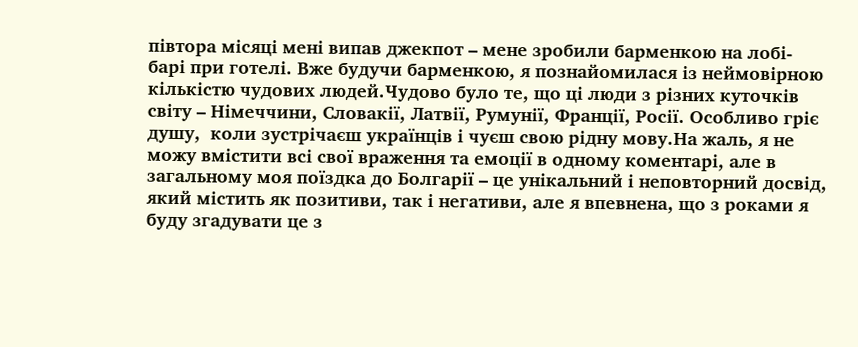півтора місяці мені випав джекпот – мене зробили барменкою на лобі-барі при готелі. Вже будучи барменкою, я познайомилася із неймовірною кількістю чудових людей.Чудово було те, що ці люди з різних куточків світу – Німеччини, Словакії, Латвії, Румунії, Франції, Росії. Особливо гріє душу,  коли зустрічаєш українців і чуєш свою рідну мову.На жаль, я не можу вмістити всі свої враження та емоції в одному коментарі, але в загальному моя поїздка до Болгарії – це унікальний і неповторний досвід, який містить як позитиви, так і негативи, але я впевнена, що з роками я буду згадувати це з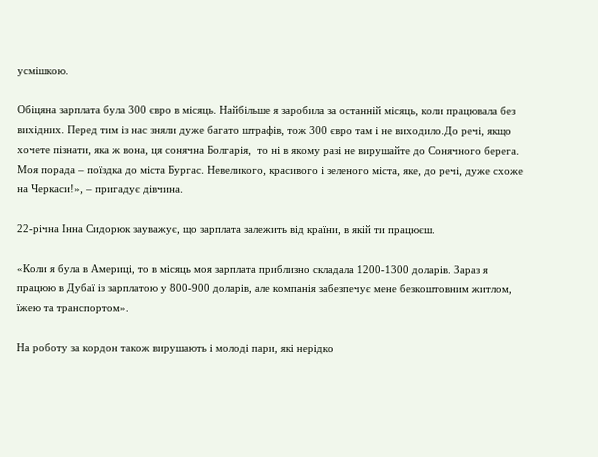усмішкою.

Обіцяна зарплата була 300 євро в місяць. Найбільше я заробила за останній місяць, коли працювала без вихідних. Перед тим із нас зняли дуже багато штрафів, тож 300 євро там і не виходило.До речі, якщо хочете пізнати, яка ж вона, ця сонячна Болгарія,  то ні в якому разі не вирушайте до Сонячного берега. Моя порада – поїздка до міста Бургас. Невеликого, красивого і зеленого міста, яке, до речі, дуже схоже на Черкаси!», – пригадує дівчина.

22-річна Інна Сидорюк зауважує, що зарплата залежить від країни, в якій ти працюєш.

«Коли я була в Америці, то в місяць моя зарплата приблизно складала 1200-1300 доларів. Зараз я працюю в Дубаї із зарплатою у 800-900 доларів, але компанія забезпечує мене безкоштовним житлом, їжею та транспортом».

На роботу за кордон також вирушають і молоді пари, які нерідко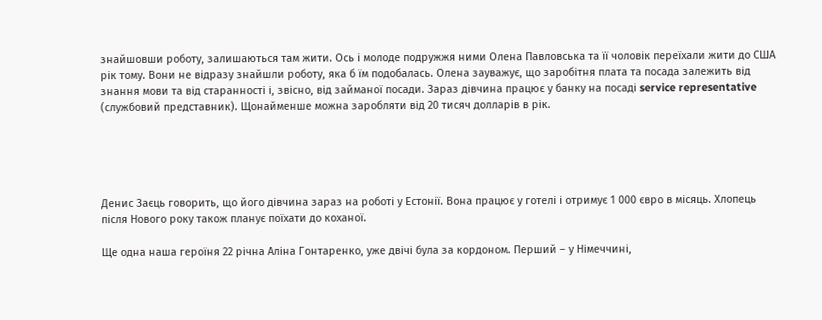знайшовши роботу, залишаються там жити. Ось і молоде подружжя ними Олена Павловська та її чоловік переїхали жити до США рік тому. Вони не відразу знайшли роботу, яка б їм подобалась. Олена зауважує, що заробітня плата та посада залежить від знання мови та від старанності і, звісно, від займаної посади. Зараз дівчина працює у банку на посаді service representative (службовий представник). Щонайменше можна заробляти від 20 тисяч долларів в рік.





Денис Заєць говорить, що його дівчина зараз на роботі у Естонії. Вона працює у готелі і отримує 1 000 євро в місяць. Хлопець після Нового року також планує поїхати до коханої.

Ще одна наша героїня 22 річна Аліна Гонтаренко, уже двічі була за кордоном. Перший – у Німеччині,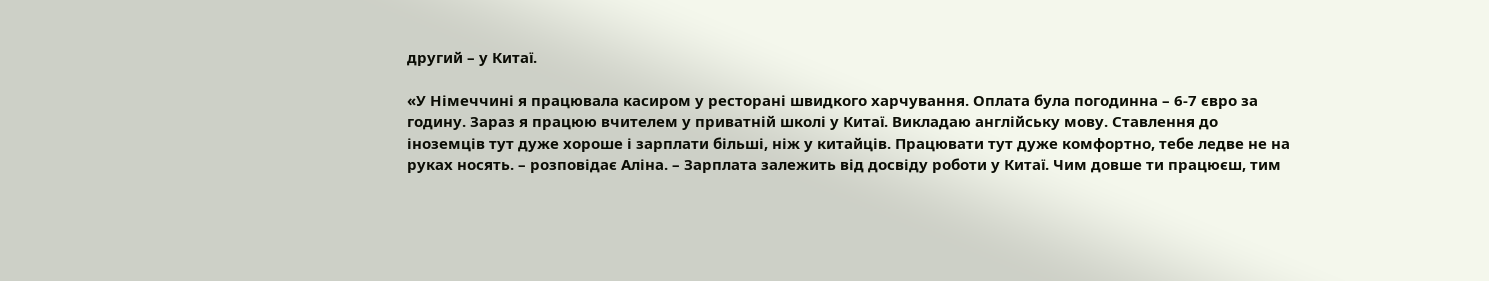другий – у Китаї.

«У Німеччині я працювала касиром у ресторані швидкого харчування. Оплата була погодинна – 6-7 євро за годину. Зараз я працюю вчителем у приватній школі у Китаї. Викладаю англійську мову. Ставлення до іноземців тут дуже хороше і зарплати більші, ніж у китайців. Працювати тут дуже комфортно, тебе ледве не на руках носять. – розповідає Аліна. – Зарплата залежить від досвіду роботи у Китаї. Чим довше ти працюєш, тим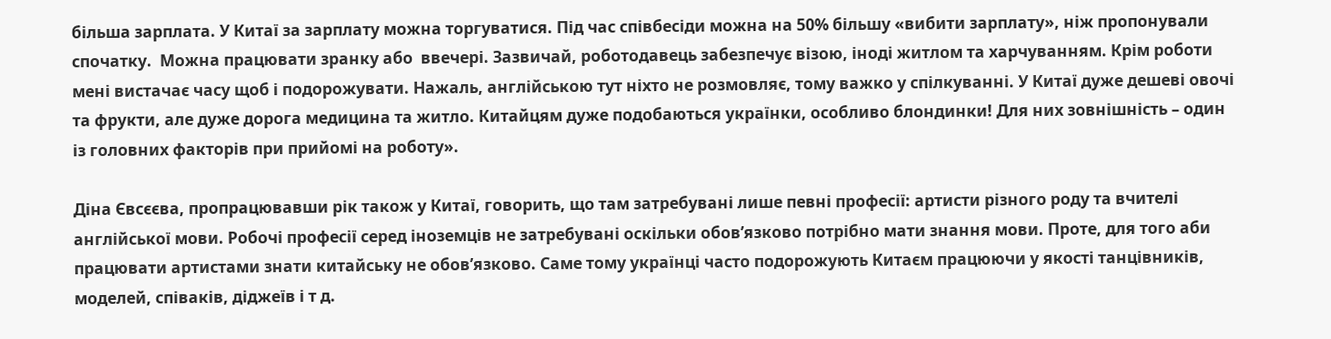більша зарплата. У Китаї за зарплату можна торгуватися. Під час співбесіди можна на 50% більшу «вибити зарплату», ніж пропонували спочатку.  Можна працювати зранку або  ввечері. Зазвичай, роботодавець забезпечує візою, іноді житлом та харчуванням. Крім роботи мені вистачає часу щоб і подорожувати. Нажаль, англійською тут ніхто не розмовляє, тому важко у спілкуванні. У Китаї дуже дешеві овочі та фрукти, але дуже дорога медицина та житло. Китайцям дуже подобаються українки, особливо блондинки! Для них зовнішність – один із головних факторів при прийомі на роботу».

Діна Євсєєва, пропрацювавши рік також у Китаї, говорить, що там затребувані лише певні професії: артисти різного роду та вчителі англійської мови. Робочі професії серед іноземців не затребувані оскільки обов’язково потрібно мати знання мови. Проте, для того аби працювати артистами знати китайську не обов’язково. Саме тому українці часто подорожують Китаєм працюючи у якості танцівників, моделей, співаків, діджеїв і т д.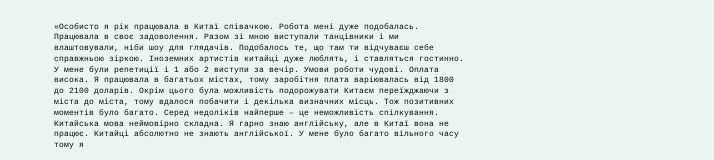«Особисто я рік працювала в Китаї співачкою. Робота мені дуже подобалась. Працювала в своє задоволення. Разом зі мною виступали танцівники і ми влаштовували, ніби шоу для глядачів. Подобалось те, що там ти відчуваєш себе справжньою зіркою. Іноземних артистів китайці дуже люблять, і ставляться гостинно. У мене були репетиції і 1 або 2 виступи за вечір. Умови роботи чудові. Оплата висока. Я працювала в багатьох містах, тому заробітня плата варіювалась від 1800 до 2100 доларів. Окрім цього була можливість подорожувати Китаєм переїжджаючи з міста до міста, тому вдалося побачити і декілька визначних місць. Тож позитивних моментів було багато. Серед недоліків найперше – це неможливість спілкування. Китайська мова неймовірно складна. Я гарно знаю англійську, але в Китаї вона не працює. Китайці абсолютно не знають англійської. У мене було багато вільного часу тому я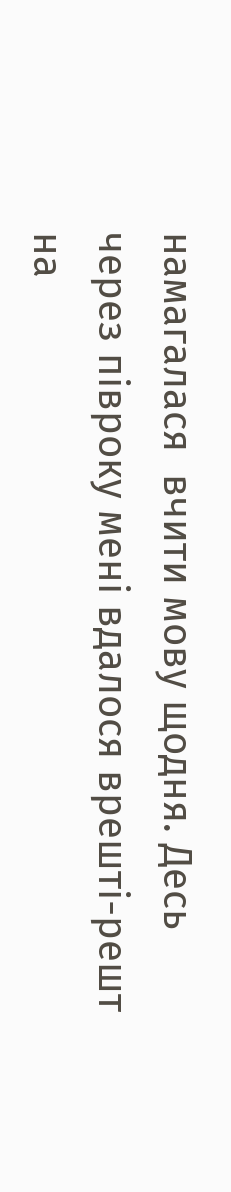намагалася  вчити мову щодня. Десь через півроку мені вдалося врешті-решт на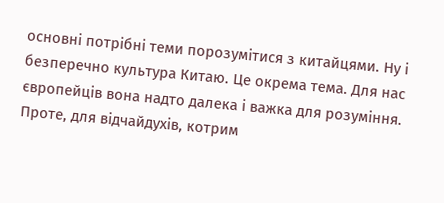основні потрібні теми порозумітися з китайцями. Ну і безперечно культура Китаю. Це окрема тема. Для нас європейців вона надто далека і важка для розуміння. Проте, для відчайдухів, котрим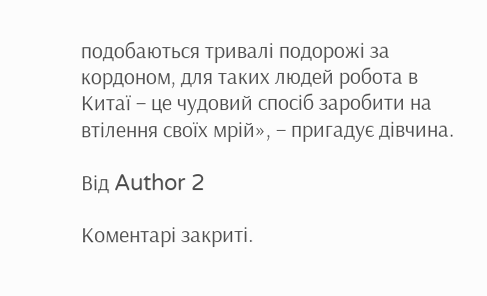подобаються тривалі подорожі за кордоном, для таких людей робота в Китаї – це чудовий спосіб заробити на втілення своїх мрій», – пригадує дівчина.

Від Author 2

Коментарі закриті.